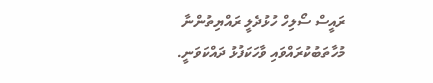ރައީސް ސޯލިހް ހުޅުދެލީ ރައްޔިތުންނާ މުހާތަބުކުރައްވައި ވާހަކަފުޅު ދައްކަވަނީ.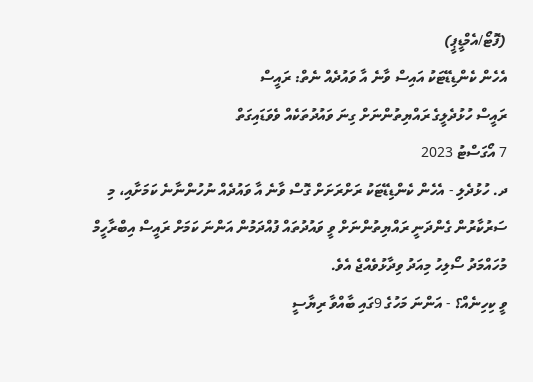(ފޮޓޯ/އެމްޑީޕީ)
އެހެން ކެންޑިޑޭޓަކު އައިސް ވާނެ އާ ވައުދެއް ނެތް: ރައީސް
ރައީސް ހުޅުދެލީގެ ރައްޔިތުންނަށް ގިނަ ވައުދުތަކެއް ވެވަޑައިގަތް
7 އޯގަސްޓު 2023
ދ. ހުޅުދެލި - އެހެން ކެންޑިޑޭޓަކު ރަށްރަށަށް ގޮސް ވާނެ އާ ވައުދެއް ނުހުންނާނެ ކަމަށާއި، މި ސަރުކާރުން ގެންދަނީ ރައްޔިތުންނަށް ވީ ވައުދުތައް ފުއްދަމުން އަންނަ ކަމަށް ރައީސް އިބްރާހީމް މުހައްމަދު ސޯލިހު މިއަދު ވިދާޅުވެއްޖެ އެވެ.
ވީ ކިހިނެއް؟ - އަންނަ މަހުގެ 9ގައި ބާއްވާ ރިޔާސީ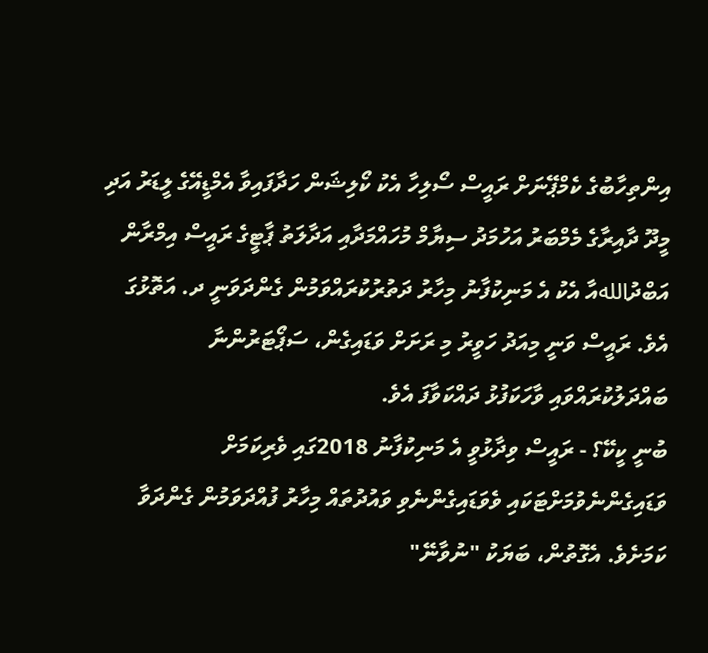އިންތިހާބުގެ ކެމްޕޭނަށް ރައީސް ސޯލިހާ އެކު ކޯލިޝަން ހަދާފައިވާ އެމްޑީއޭގެ ލީޑަރު އަދި މީދޫ ދާއިރާގެ މެމްބަރު އަހުމަދު ސިޔާމް މުހައްމަދާއި އަދާލަތު ޕާޓީގެ ރައީސް އިމްރާން އަބްދުاللهއާ އެކު އެ މަނިކުފާނު މިހާރު ދަތުރުކުރައްވަމުން ގެންދަވަނީ ދ. އަތޮޅުގަ އެވެ. ރައީސް ވަނީ މިއަދު ހަވީރު މި ރަށަށް ވަޑައިގެން، ސަޕޯޓަރުންނާ ބައްދަލުކުރައްވައި ވާހަކަފުޅު ދައްކަވާފަ އެވެ.
ބުނީ ކީކޭ؟ - ރައީސް ވިދާޅުވީ އެ މަނިކުފާނު 2018ގައި ވެރިކަމަށް ވަޑައިގެންނެވުމަށްޓަކައި ވެވަޑައިގެންނެވި ވައުދުތައް މިހާރު ފުއްދަވަމުން ގެންދަވާ ކަމަށެވެ. އެގޮތުން، ބަޔަކު "ނުވާނޭ"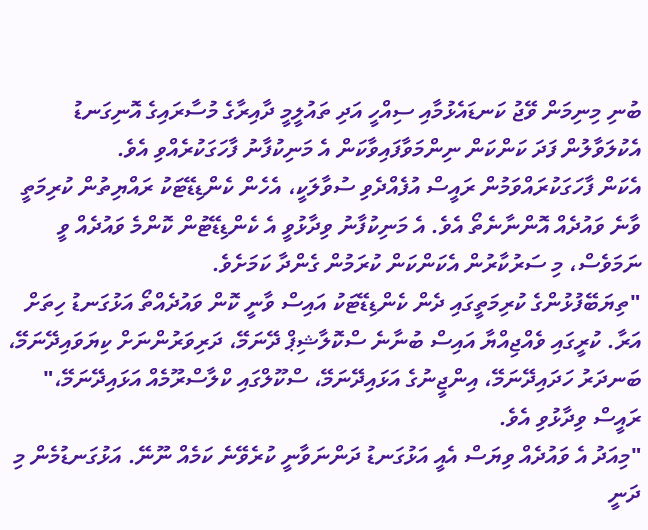ބުނި މިނިމަން ވޭޖު ކަނޑައެޅުމާއި ސިއްހީ އަދި ތައުލީމީ ދާއިރާގެ މުސާރައިގެ އޮނިގަނޑު އެކުލަވާލުން ފަދަ ކަންކަން ނިންމަވާފައިވާކަން އެ މަނިކުފާނު ފާހަގަކުރެއްވި އެވެ.
އެކަން ފާހަގަކުރައްވަމުން ރައީސް އުފެއްދެވި ސުވާލަކީ، އެހެން ކެންޑިޑޭޓަކު ރައްޔިތުން ކުރިމަތީ ވާނެ ވައުދެއް އޮންނާނެތޯ އެވެ. އެ މަނިކުފާނު ވިދާޅުވީ އެ ކެންޑިޑޭޓުން ކޮންމެ ވައުދެއް ވީ ނަމަވެސް، މި ސަރުކާރުން އެކަންކަން ކުރަމުން ގެންދާ ކަމަށެވެ.
"ތިޔަބޭފުޅުންގެ ކުރިމަތީގައި ދެން ކެންޑިޑޭޓަކު އައިސް ވާނީ ކޮން ވައުދެއްތޯ އަޅުގަނޑު ހިތަށް އަރާ. ކުރީގައި ވެއްޖިއްޔާ އައިސް ބުނާނެ ސްކޮލާޝިޕް ދޭނަމޭ، ދަރިވަރުންނަށް ކިޔަވައިދޭނަމޭ، ބަނދަރު ހަދައިދޭނަމޭ، އިންޖީނުގެ އަޅައިދޭނަމޭ، ސްކޫލްގައި ކްލާސްރޫމެއް އަޅައިދޭނަމޭ،" ރައީސް ވިދާޅުވި އެވެ.
"މިއަދު އެ ވައުދެއް ވިޔަސް އެއީ އަޅުގަނޑު ދަންނަވާނީ ކުރެވޭނެ ކަމެއް ނޫނޭ. އަޅުގަނޑުމެން މި ދަނީ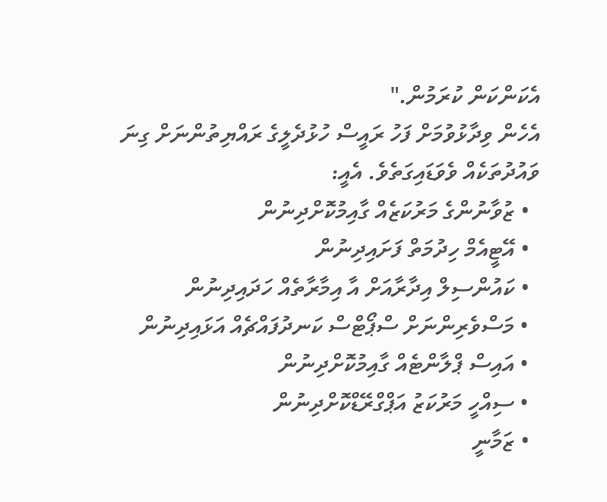އެކަންކަން ކުރަމުން."
އެހެން ވިދާޅުވުމަށް ފަހު ރައީސް ހުޅުދެލީގެ ރައްޔިތުންނަށް ގިނަ ވައުދުތަކެއް ވެވަޑައިގަތެވެ. އެއީ:
  • ޒުވާނުންގެ މަރުކަޒެއް ގާއިމުކޮށްދިނުން
  • އޭޓީއެމް ހިދުމަތް ފަށައިދިނުން
  • ކައުންސިލް އިދާރާއަށް އާ އިމާރާތެއް ހަދައިދިނުން
  • މަސްވެރިންނަށް ސްޕޯޓްސް ކަނދުފައްޗެއް އަޅައިދިނުން
  • އައިސް ޕްލާންޓެއް ގާއިމުކޮށްދިނުން
  • ސިއްހީ މަރުކަޒު އަޕްގްރޭޑްކޮށްދިނުން
  • ޒަމާނީ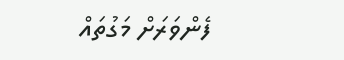ފެންވަރަށް މަގުތައް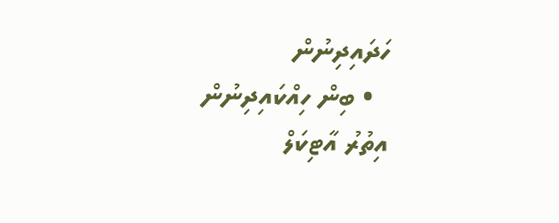ހަދައިދިނުން
  • ބިން ހިއްކައިދިނުން
އިތުރު އާޓިކަލް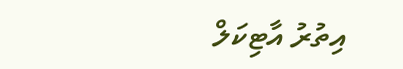އިތުރު އާޓިކަލް